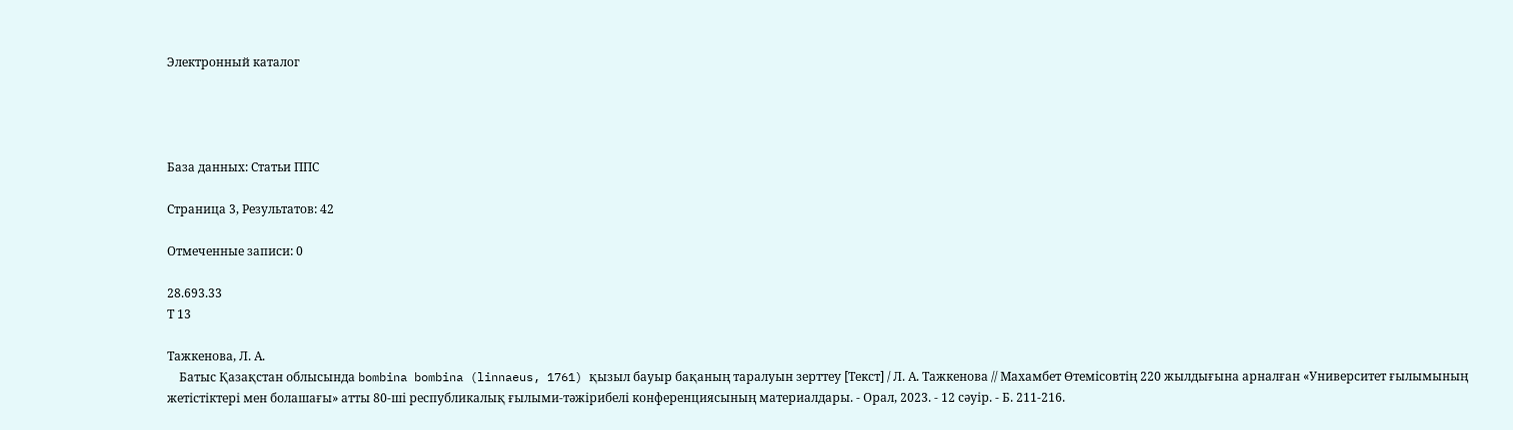Электронный каталог




База данных: Статьи ППС

Страница 3, Результатов: 42

Отмеченные записи: 0

28.693.33
Т 13

Тажкенова, Л. А.
    Батыс Қазақстан облысында bombina bombina (linnaeus, 1761) қызыл бауыр бақаның таралуын зерттеу [Текст] / Л. А. Тажкенова // Махамбет Өтемісовтің 220 жылдығына арналған «Университет ғылымының жетістіктері мен болашағы» атты 80-ші республикалық ғылыми-тәжірибелі конференциясының материалдары. - Орал, 2023. - 12 сәуір. - Б. 211-216.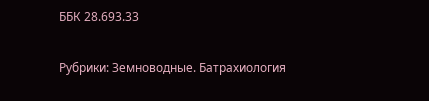ББК 28.693.33

Рубрики: Земноводные. Батрахиология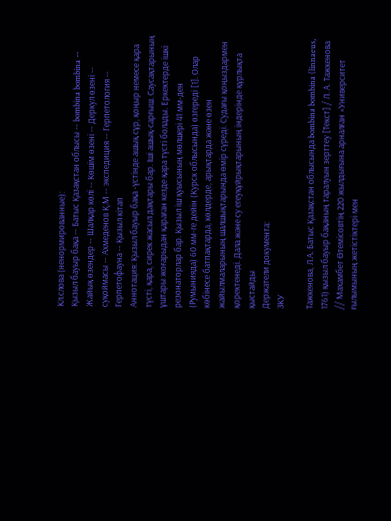Кл.слова (ненормированные):
Қызыл бауыр бақа -- Батыс Қазақстан облысы -- bombina bombina -- Жайық өзендер -- Шалқар көлі -- Көшім өзені -- Деркул өзені -- суқоймасы -- Ахмеденов Қ.М -- экспедиция -- Герпетология -- Герпетофауна -- Қызыл кітап
Аннотация: Қызыл бауыр бақа -үстінде ашық сұр, қоңыр немесе қара түсті, қара, сирек жасыл дақтары бар. Іші ашық-сарғыш. Саусақтарының ұштары жоғарыдан қараған кезде қара түсті болады. Еркектерде ішкі резонаторлар бар. Қызыл іш қуысының мөлшері 41 мм-ден (Румынияда) 60 мм-ге дейін (Курск облысында) өзгереді [1]. Олар көбінесе батпақтарда, көлдерде, арықтарда және өзен жайылмаларының шалшықтарында өмір сүреді. Судағы қоңыздармен қоректенеді. Дала және су егеуқұйрықтарының індерінде құрлықта қыстайды
Держатели документа:
ЗКУ

Тажкенова, Л.А. Батыс Қазақстан облысында bombina bombina (linnaeus, 1761) қызыл бауыр бақаның таралуын зерттеу [Текст] / Л. А. Тажкенова // Махамбет Өтемісовтің 220 жылдығына арналған «Университет ғылымының жетістіктері мен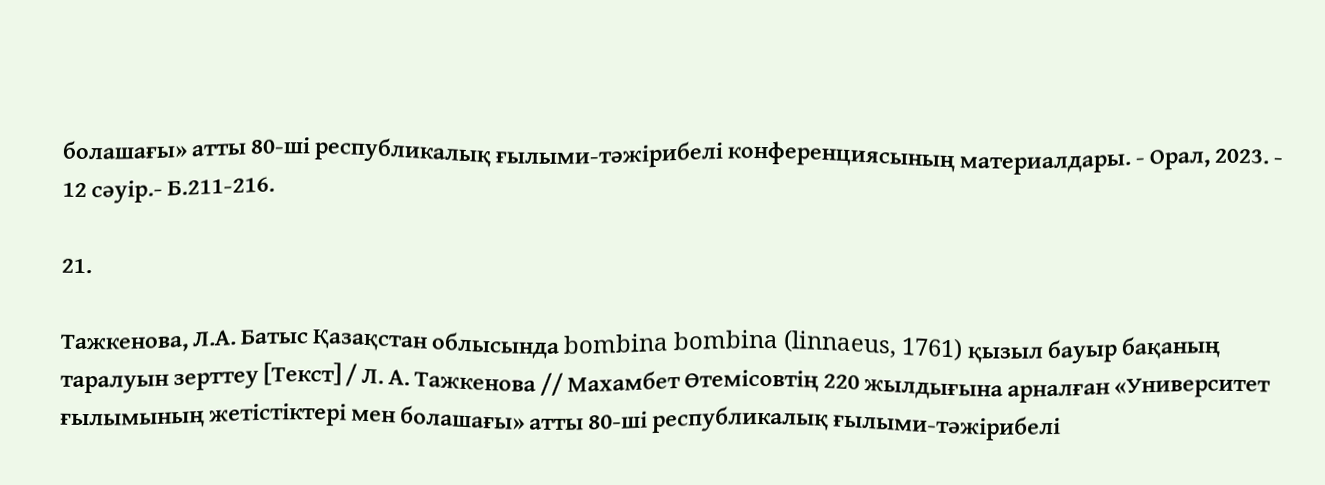болашағы» атты 80-ші республикалық ғылыми-тәжірибелі конференциясының материалдары. - Орал, 2023. - 12 сәуір.- Б.211-216.

21.

Тажкенова, Л.А. Батыс Қазақстан облысында bombina bombina (linnaeus, 1761) қызыл бауыр бақаның таралуын зерттеу [Текст] / Л. А. Тажкенова // Махамбет Өтемісовтің 220 жылдығына арналған «Университет ғылымының жетістіктері мен болашағы» атты 80-ші республикалық ғылыми-тәжірибелі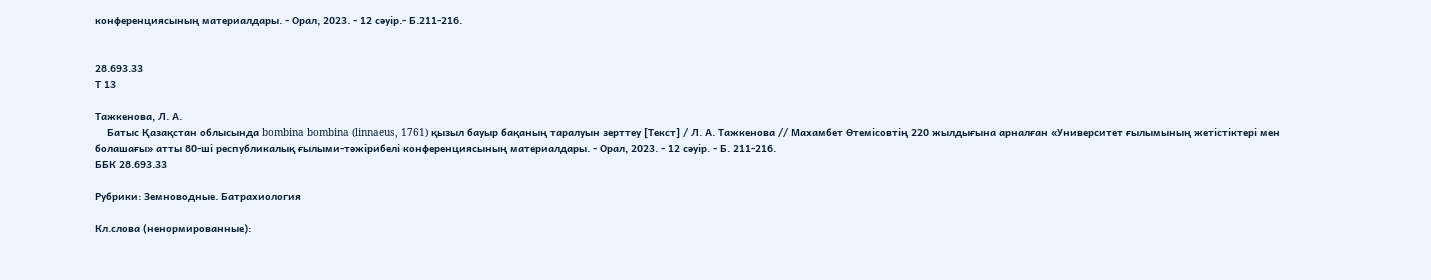конференциясының материалдары. - Орал, 2023. - 12 сәуір.- Б.211-216.


28.693.33
Т 13

Тажкенова, Л. А.
    Батыс Қазақстан облысында bombina bombina (linnaeus, 1761) қызыл бауыр бақаның таралуын зерттеу [Текст] / Л. А. Тажкенова // Махамбет Өтемісовтің 220 жылдығына арналған «Университет ғылымының жетістіктері мен болашағы» атты 80-ші республикалық ғылыми-тәжірибелі конференциясының материалдары. - Орал, 2023. - 12 сәуір. - Б. 211-216.
ББК 28.693.33

Рубрики: Земноводные. Батрахиология

Кл.слова (ненормированные):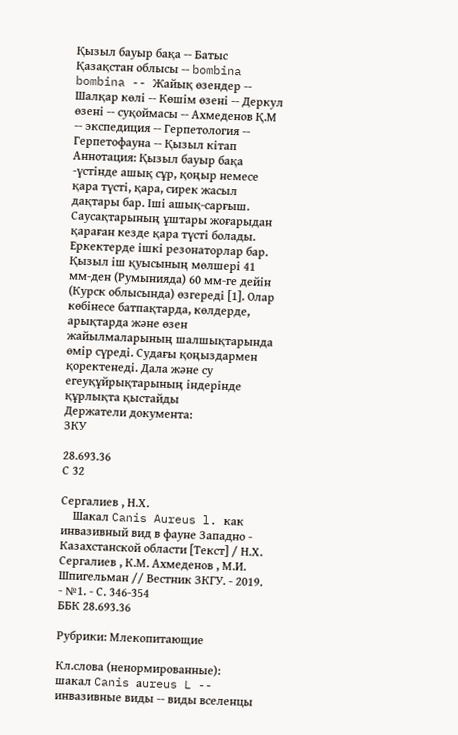Қызыл бауыр бақа -- Батыс Қазақстан облысы -- bombina bombina -- Жайық өзендер -- Шалқар көлі -- Көшім өзені -- Деркул өзені -- суқоймасы -- Ахмеденов Қ.М -- экспедиция -- Герпетология -- Герпетофауна -- Қызыл кітап
Аннотация: Қызыл бауыр бақа -үстінде ашық сұр, қоңыр немесе қара түсті, қара, сирек жасыл дақтары бар. Іші ашық-сарғыш. Саусақтарының ұштары жоғарыдан қараған кезде қара түсті болады. Еркектерде ішкі резонаторлар бар. Қызыл іш қуысының мөлшері 41 мм-ден (Румынияда) 60 мм-ге дейін (Курск облысында) өзгереді [1]. Олар көбінесе батпақтарда, көлдерде, арықтарда және өзен жайылмаларының шалшықтарында өмір сүреді. Судағы қоңыздармен қоректенеді. Дала және су егеуқұйрықтарының індерінде құрлықта қыстайды
Держатели документа:
ЗКУ

28.693.36
С 32

Сергалиев , Н.Х.
    Шакал Canis Aureus l. как инвазивный вид в фауне Западно - Казахстанской области [Текст] / Н.Х. Сергалиев , К.М. Ахмеденов , М.И. Шпигельман // Вестник ЗКГУ. - 2019. - №1. - С. 346-354
ББК 28.693.36

Рубрики: Млекопитающие

Кл.слова (ненормированные):
шакал Canis аureus L -- инвазивные виды -- виды вселенцы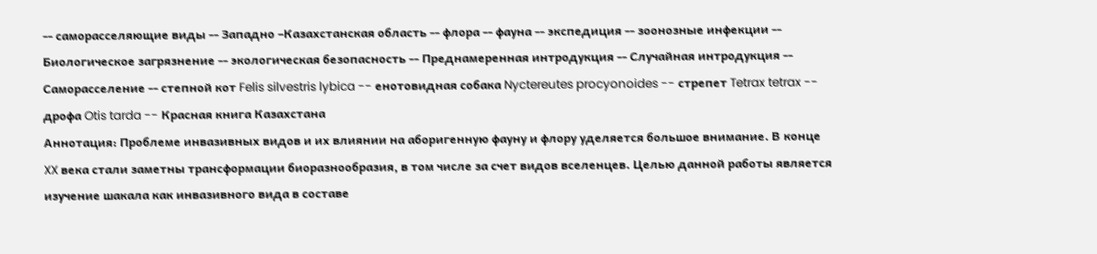-- саморасселяющие виды -- Западно –Казахстанская область -- флора -- фауна -- экспедиция -- зоонозные инфекции -- Биологическое загрязнение -- экологическая безопасность -- Преднамеренная интродукция -- Случайная интродукция -- Саморасселение -- степной кот Felis silvestris lybica -- енотовидная собака Nyctereutes procyonoides -- стрепет Tetrax tetrax -- дрофа Otis tarda -- Красная книга Казахстана
Аннотация: Проблеме инвазивных видов и их влиянии на аборигенную фауну и флору уделяется большое внимание. В конце XX века стали заметны трансформации биоразнообразия, в том числе за счет видов вселенцев. Целью данной работы является изучение шакала как инвазивного вида в составе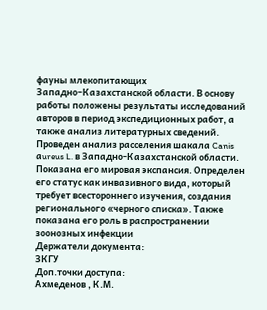фауны млекопитающих Западно–Казахстанской области. В основу работы положены результаты исследований авторов в период экспедиционных работ, а также анализ литературных сведений. Проведен анализ расселения шакала Canis аureus L. в Западно-Казахстанской области. Показана его мировая экспансия. Определен его статус как инвазивного вида, который требует всестороннего изучения, создания регионального «черного списка». Также показана его роль в распространении зоонозных инфекции
Держатели документа:
ЗКГУ
Доп.точки доступа:
Ахмеденов , К.М.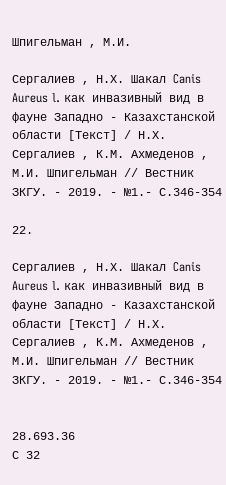Шпигельман , М.И.

Сергалиев , Н.Х. Шакал Canis Aureus l. как инвазивный вид в фауне Западно - Казахстанской области [Текст] / Н.Х. Сергалиев , К.М. Ахмеденов , М.И. Шпигельман // Вестник ЗКГУ. - 2019. - №1.- С.346-354

22.

Сергалиев , Н.Х. Шакал Canis Aureus l. как инвазивный вид в фауне Западно - Казахстанской области [Текст] / Н.Х. Сергалиев , К.М. Ахмеденов , М.И. Шпигельман // Вестник ЗКГУ. - 2019. - №1.- С.346-354


28.693.36
С 32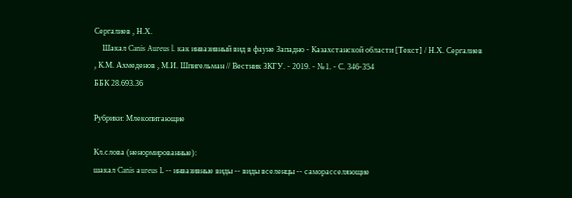Сергалиев , Н.Х.
    Шакал Canis Aureus l. как инвазивный вид в фауне Западно - Казахстанской области [Текст] / Н.Х. Сергалиев , К.М. Ахмеденов , М.И. Шпигельман // Вестник ЗКГУ. - 2019. - №1. - С. 346-354
ББК 28.693.36

Рубрики: Млекопитающие

Кл.слова (ненормированные):
шакал Canis аureus L -- инвазивные виды -- виды вселенцы -- саморасселяющие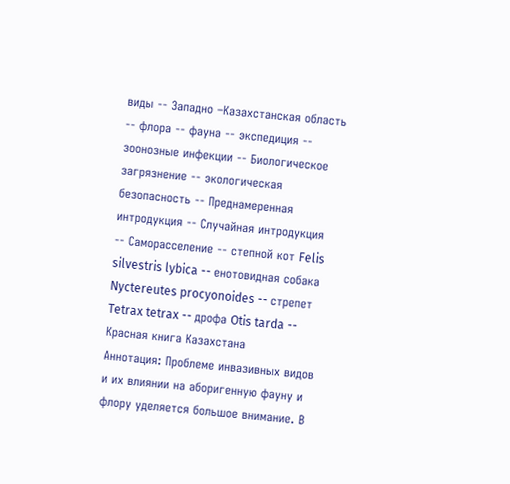виды -- Западно –Казахстанская область -- флора -- фауна -- экспедиция -- зоонозные инфекции -- Биологическое загрязнение -- экологическая безопасность -- Преднамеренная интродукция -- Случайная интродукция -- Саморасселение -- степной кот Felis silvestris lybica -- енотовидная собака Nyctereutes procyonoides -- стрепет Tetrax tetrax -- дрофа Otis tarda -- Красная книга Казахстана
Аннотация: Проблеме инвазивных видов и их влиянии на аборигенную фауну и флору уделяется большое внимание. В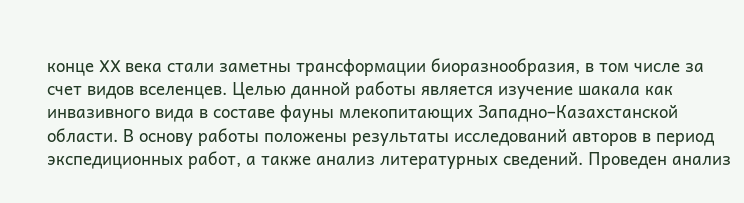конце XX века стали заметны трансформации биоразнообразия, в том числе за счет видов вселенцев. Целью данной работы является изучение шакала как инвазивного вида в составе фауны млекопитающих Западно–Казахстанской области. В основу работы положены результаты исследований авторов в период экспедиционных работ, а также анализ литературных сведений. Проведен анализ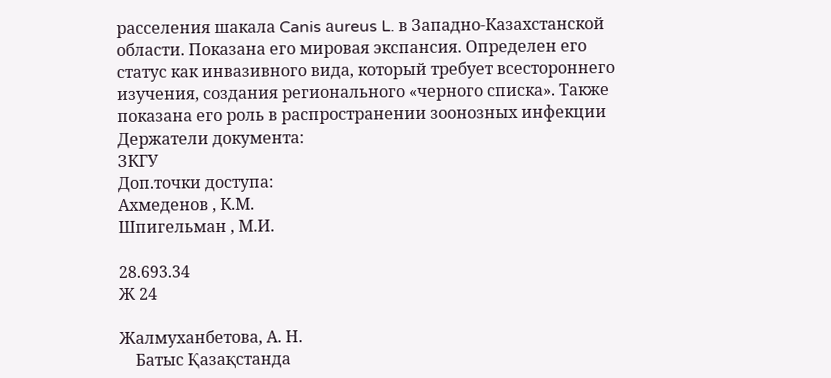расселения шакала Canis аureus L. в Западно-Казахстанской области. Показана его мировая экспансия. Определен его статус как инвазивного вида, который требует всестороннего изучения, создания регионального «черного списка». Также показана его роль в распространении зоонозных инфекции
Держатели документа:
ЗКГУ
Доп.точки доступа:
Ахмеденов , К.М.
Шпигельман , М.И.

28.693.34
Ж 24

Жалмуханбетова, А. Н.
    Батыс Қазақстанда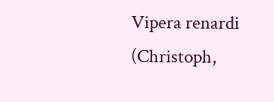Vipera renardi (Christoph,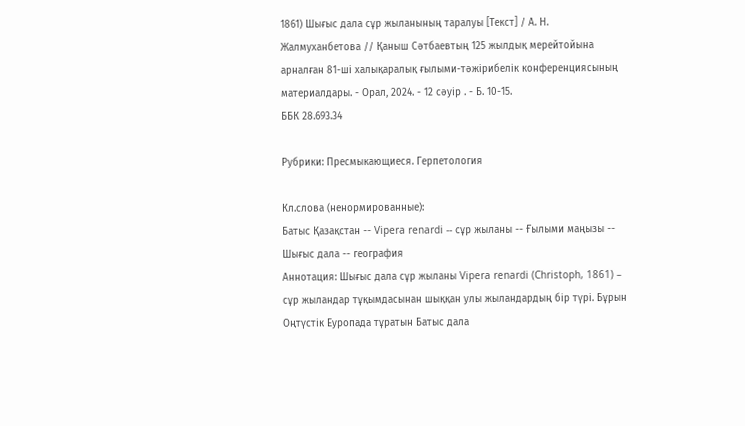1861) Шығыс дала сұр жыланының таралуы [Текст] / А. Н. Жалмуханбетова // Қаныш Сәтбаевтың 125 жылдық мерейтойына арналған 81-ші халықаралық ғылыми-тәжірибелік конференциясының материалдары. - Орал, 2024. - 12 сәуір . - Б. 10-15.
ББК 28.693.34

Рубрики: Пресмыкающиеся. Герпетология

Кл.слова (ненормированные):
Батыс Қазақстан -- Vipera renardi -- сұр жыланы -- Ғылыми маңызы -- Шығыс дала -- география
Аннотация: Шығыс дала сұр жыланы Vipera renardi (Christoph, 1861) – сұр жыландар тұқымдасынан шыққан улы жыландардың бір түрі. Бұрын Оңтүстік Еуропада тұратын Батыс дала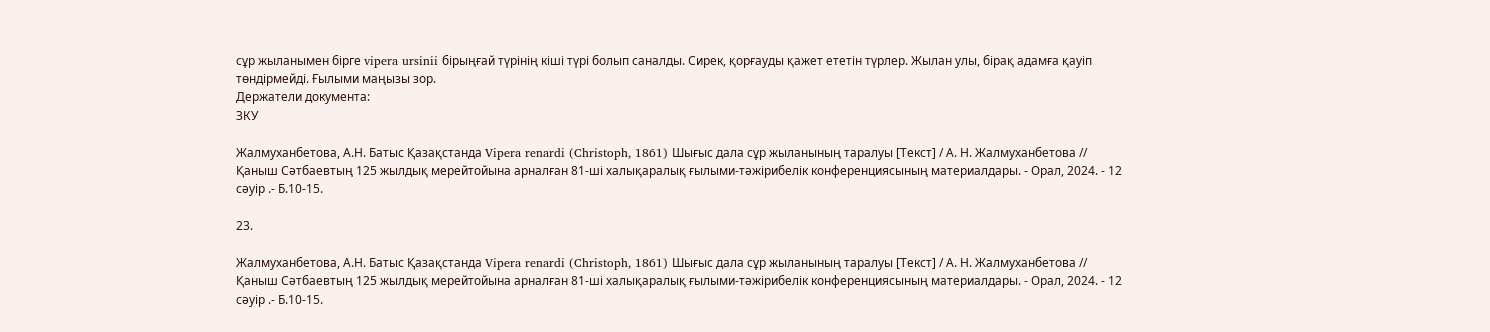сұр жыланымен бірге vipera ursinii бірыңғай түрінің кіші түрі болып саналды. Сирек, қорғауды қажет ететін түрлер. Жылан улы, бірақ адамға қауіп төндірмейді. Ғылыми маңызы зор.
Держатели документа:
ЗКУ

Жалмуханбетова, А.Н. Батыс Қазақстанда Vipera renardi (Christoph, 1861) Шығыс дала сұр жыланының таралуы [Текст] / А. Н. Жалмуханбетова // Қаныш Сәтбаевтың 125 жылдық мерейтойына арналған 81-ші халықаралық ғылыми-тәжірибелік конференциясының материалдары. - Орал, 2024. - 12 сәуір .- Б.10-15.

23.

Жалмуханбетова, А.Н. Батыс Қазақстанда Vipera renardi (Christoph, 1861) Шығыс дала сұр жыланының таралуы [Текст] / А. Н. Жалмуханбетова // Қаныш Сәтбаевтың 125 жылдық мерейтойына арналған 81-ші халықаралық ғылыми-тәжірибелік конференциясының материалдары. - Орал, 2024. - 12 сәуір .- Б.10-15.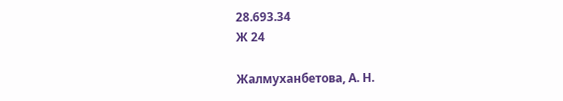28.693.34
Ж 24

Жалмуханбетова, А. Н.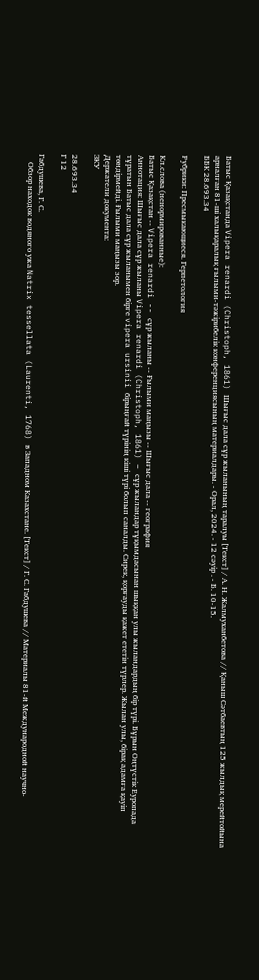Батыс Қазақстанда Vipera renardi (Christoph, 1861) Шығыс дала сұр жыланының таралуы [Текст] / А. Н. Жалмуханбетова // Қаныш Сәтбаевтың 125 жылдық мерейтойына арналған 81-ші халықаралық ғылыми-тәжірибелік конференциясының материалдары. - Орал, 2024. - 12 сәуір . - Б. 10-15.
ББК 28.693.34

Рубрики: Пресмыкающиеся. Герпетология

Кл.слова (ненормированные):
Батыс Қазақстан -- Vipera renardi -- сұр жыланы -- Ғылыми маңызы -- Шығыс дала -- география
Аннотация: Шығыс дала сұр жыланы Vipera renardi (Christoph, 1861) – сұр жыландар тұқымдасынан шыққан улы жыландардың бір түрі. Бұрын Оңтүстік Еуропада тұратын Батыс дала сұр жыланымен бірге vipera ursinii бірыңғай түрінің кіші түрі болып саналды. Сирек, қорғауды қажет ететін түрлер. Жылан улы, бірақ адамға қауіп төндірмейді. Ғылыми маңызы зор.
Держатели документа:
ЗКУ

28.693.34
Г 12

Габдушева, Г. С.
    Обзор находок водяного ужа Natrix tessellata (Laurenti, 1768) в Западном Казахстане. [Текст] / Г. С. Габдушева // Материалы 81-й Международной научно-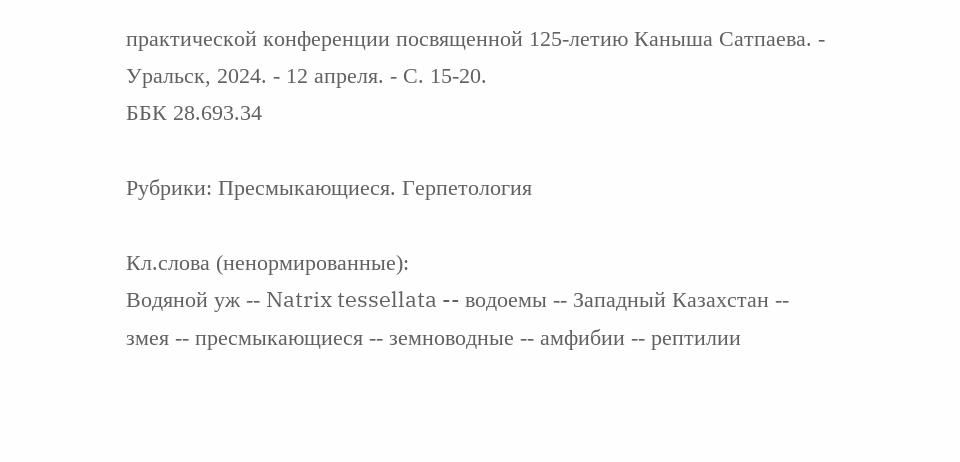практической конференции посвященной 125-летию Каныша Сатпаева. - Уральск, 2024. - 12 апреля. - С. 15-20.
ББК 28.693.34

Рубрики: Пресмыкающиеся. Герпетология

Кл.слова (ненормированные):
Водяной уж -- Natrix tessellata -- водоемы -- Западный Казахстан -- змея -- пресмыкающиеся -- земноводные -- амфибии -- рептилии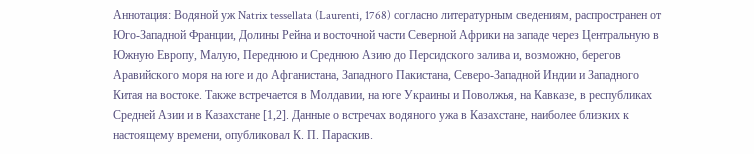Аннотация: Водяной уж Natrix tessellata (Laurenti, 1768) cогласно литературным сведениям, распространен от Юго-Западной Франции, Долины Рейна и восточной части Северной Африки на западе через Центральную в Южную Европу, Малую, Переднюю и Среднюю Азию до Персидского залива и, возможно, берегов Аравийского моря на юге и до Афганистана, Западного Пакистана, Северо-Западной Индии и Западного Китая на востоке. Также встречается в Молдавии, на юге Украины и Поволжья, на Кавказе, в республиках Средней Азии и в Казахстане [1,2]. Данные о встречах водяного ужа в Казахстане, наиболее близких к настоящему времени, опубликовал К. П. Параскив.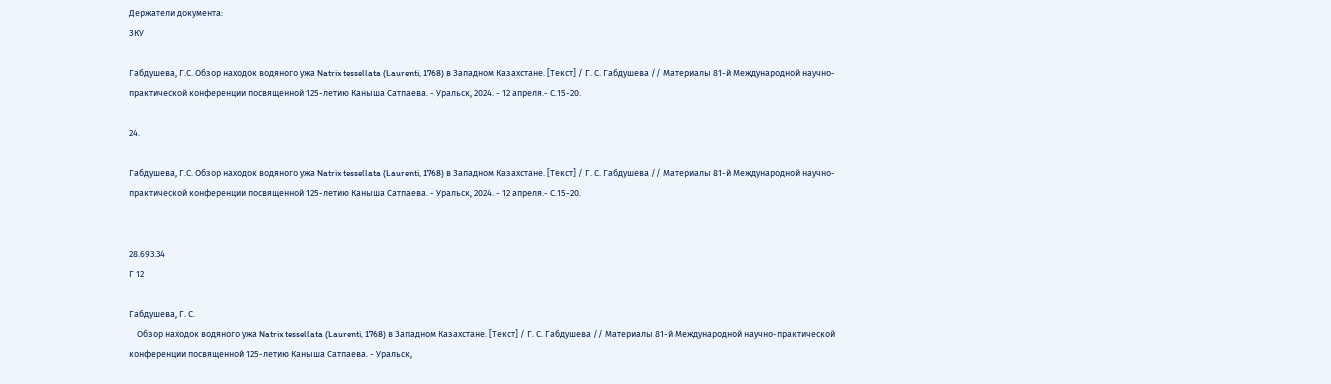Держатели документа:
ЗКУ

Габдушева, Г.С. Обзор находок водяного ужа Natrix tessellata (Laurenti, 1768) в Западном Казахстане. [Текст] / Г. С. Габдушева // Материалы 81-й Международной научно-практической конференции посвященной 125-летию Каныша Сатпаева. - Уральск, 2024. - 12 апреля.- С.15-20.

24.

Габдушева, Г.С. Обзор находок водяного ужа Natrix tessellata (Laurenti, 1768) в Западном Казахстане. [Текст] / Г. С. Габдушева // Материалы 81-й Международной научно-практической конференции посвященной 125-летию Каныша Сатпаева. - Уральск, 2024. - 12 апреля.- С.15-20.


28.693.34
Г 12

Габдушева, Г. С.
    Обзор находок водяного ужа Natrix tessellata (Laurenti, 1768) в Западном Казахстане. [Текст] / Г. С. Габдушева // Материалы 81-й Международной научно-практической конференции посвященной 125-летию Каныша Сатпаева. - Уральск,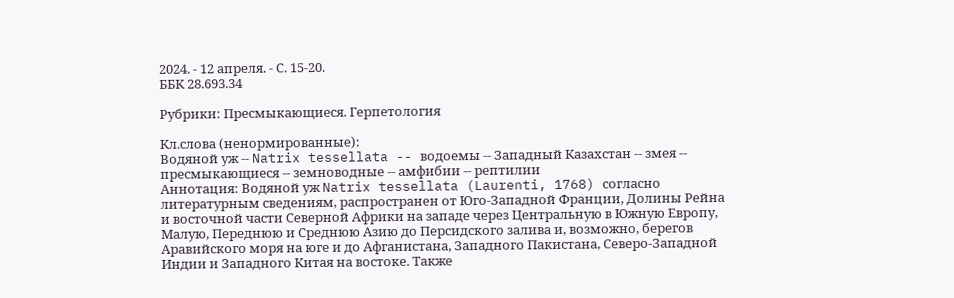2024. - 12 апреля. - С. 15-20.
ББК 28.693.34

Рубрики: Пресмыкающиеся. Герпетология

Кл.слова (ненормированные):
Водяной уж -- Natrix tessellata -- водоемы -- Западный Казахстан -- змея -- пресмыкающиеся -- земноводные -- амфибии -- рептилии
Аннотация: Водяной уж Natrix tessellata (Laurenti, 1768) cогласно литературным сведениям, распространен от Юго-Западной Франции, Долины Рейна и восточной части Северной Африки на западе через Центральную в Южную Европу, Малую, Переднюю и Среднюю Азию до Персидского залива и, возможно, берегов Аравийского моря на юге и до Афганистана, Западного Пакистана, Северо-Западной Индии и Западного Китая на востоке. Также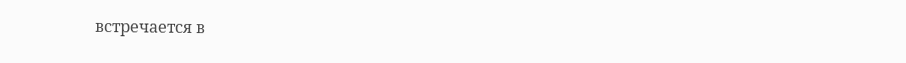встречается в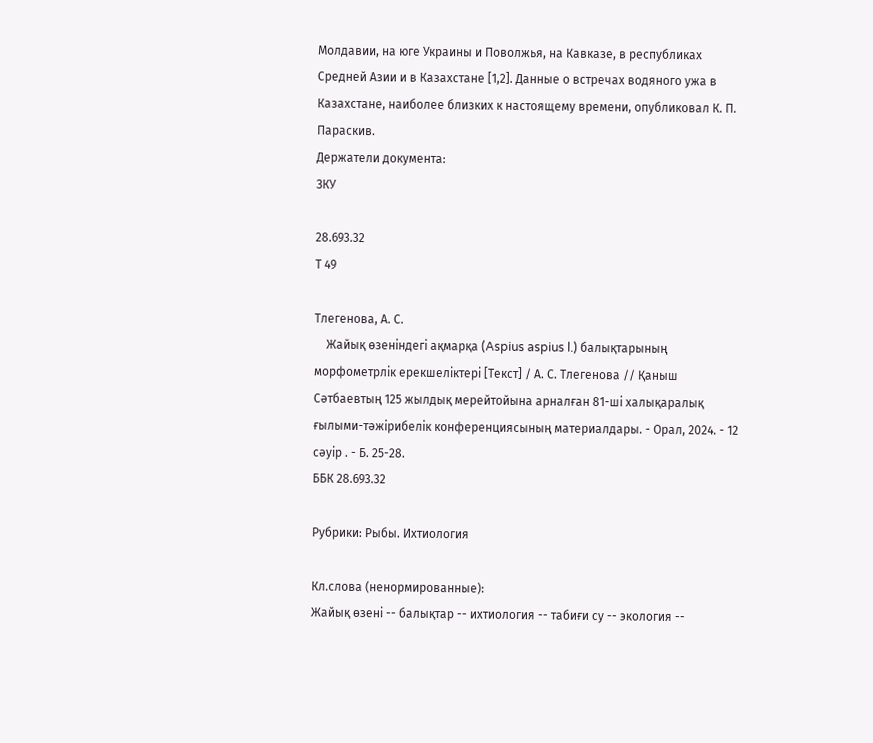Молдавии, на юге Украины и Поволжья, на Кавказе, в республиках Средней Азии и в Казахстане [1,2]. Данные о встречах водяного ужа в Казахстане, наиболее близких к настоящему времени, опубликовал К. П. Параскив.
Держатели документа:
ЗКУ

28.693.32
Т 49

Тлегенова, А. С.
    Жайық өзеніндегі ақмарқа (Aspius aspius l.) балықтарының морфометрлік ерекшеліктері [Текст] / А. С. Тлегенова // Қаныш Сәтбаевтың 125 жылдық мерейтойына арналған 81-ші халықаралық ғылыми-тәжірибелік конференциясының материалдары. - Орал, 2024. - 12 сәуір . - Б. 25-28.
ББК 28.693.32

Рубрики: Рыбы. Ихтиология

Кл.слова (ненормированные):
Жайық өзені -- балықтар -- ихтиология -- табиғи су -- экология --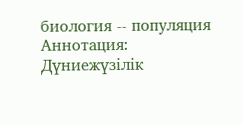биология -- популяция
Аннотация: Дүниежүзілік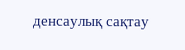денсаулық сақтау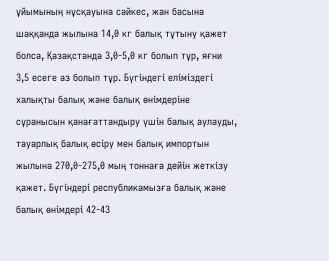ұйымының нұсқауына сәйкес, жан басына шаққанда жылына 14,0 кг балық тұтыну қажет болса, Қазақстанда 3,0-5,0 кг болып тұр, яғни 3,5 есеге аз болып тұр. Бүгіндегі еліміздегі халықты балық және балық өнiмдерiне сұранысын қанағаттандыру үшiн балық аулауды, тауарлық балық өсiру мен балық импортын жылына 270,0-275,0 мың тоннаға дейiн жеткiзу қажет. Бүгіндері республикамызға балық және балық өнiмдерi 42-43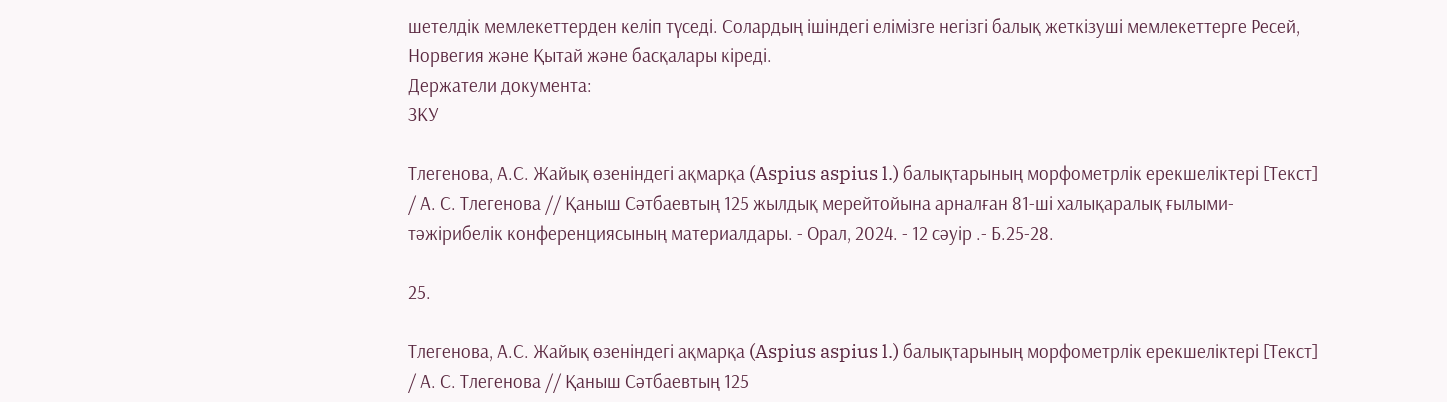шетелдiк мемлекеттерден келiп түседi. Солардың ішіндегі елімізге негiзгi балық жеткiзушi мемлекеттерге Ресей, Норвегия және Қытай және басқалары кіреді.
Держатели документа:
ЗКУ

Тлегенова, А.С. Жайық өзеніндегі ақмарқа (Aspius aspius l.) балықтарының морфометрлік ерекшеліктері [Текст] / А. С. Тлегенова // Қаныш Сәтбаевтың 125 жылдық мерейтойына арналған 81-ші халықаралық ғылыми-тәжірибелік конференциясының материалдары. - Орал, 2024. - 12 сәуір .- Б.25-28.

25.

Тлегенова, А.С. Жайық өзеніндегі ақмарқа (Aspius aspius l.) балықтарының морфометрлік ерекшеліктері [Текст] / А. С. Тлегенова // Қаныш Сәтбаевтың 125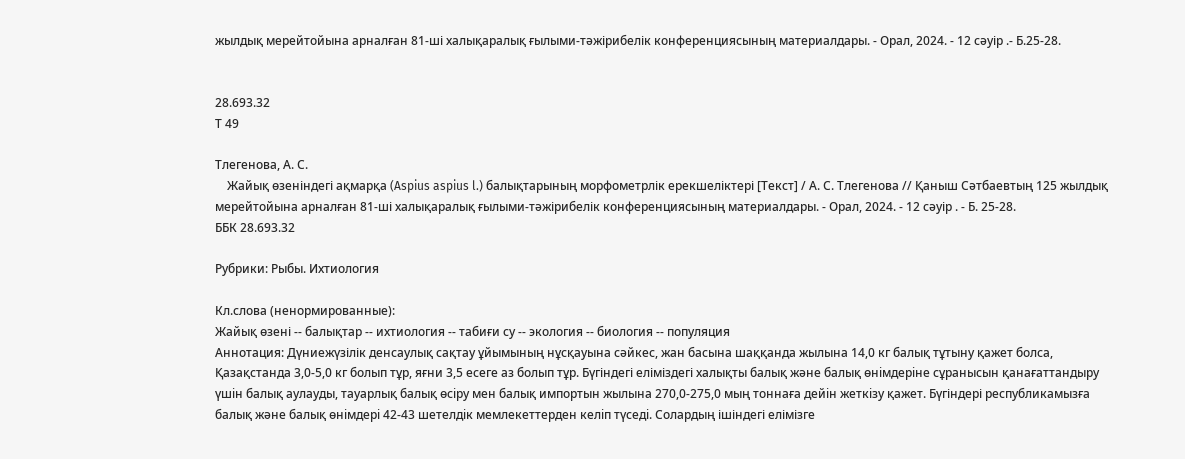жылдық мерейтойына арналған 81-ші халықаралық ғылыми-тәжірибелік конференциясының материалдары. - Орал, 2024. - 12 сәуір .- Б.25-28.


28.693.32
Т 49

Тлегенова, А. С.
    Жайық өзеніндегі ақмарқа (Aspius aspius l.) балықтарының морфометрлік ерекшеліктері [Текст] / А. С. Тлегенова // Қаныш Сәтбаевтың 125 жылдық мерейтойына арналған 81-ші халықаралық ғылыми-тәжірибелік конференциясының материалдары. - Орал, 2024. - 12 сәуір . - Б. 25-28.
ББК 28.693.32

Рубрики: Рыбы. Ихтиология

Кл.слова (ненормированные):
Жайық өзені -- балықтар -- ихтиология -- табиғи су -- экология -- биология -- популяция
Аннотация: Дүниежүзілік денсаулық сақтау ұйымының нұсқауына сәйкес, жан басына шаққанда жылына 14,0 кг балық тұтыну қажет болса, Қазақстанда 3,0-5,0 кг болып тұр, яғни 3,5 есеге аз болып тұр. Бүгіндегі еліміздегі халықты балық және балық өнiмдерiне сұранысын қанағаттандыру үшiн балық аулауды, тауарлық балық өсiру мен балық импортын жылына 270,0-275,0 мың тоннаға дейiн жеткiзу қажет. Бүгіндері республикамызға балық және балық өнiмдерi 42-43 шетелдiк мемлекеттерден келiп түседi. Солардың ішіндегі елімізге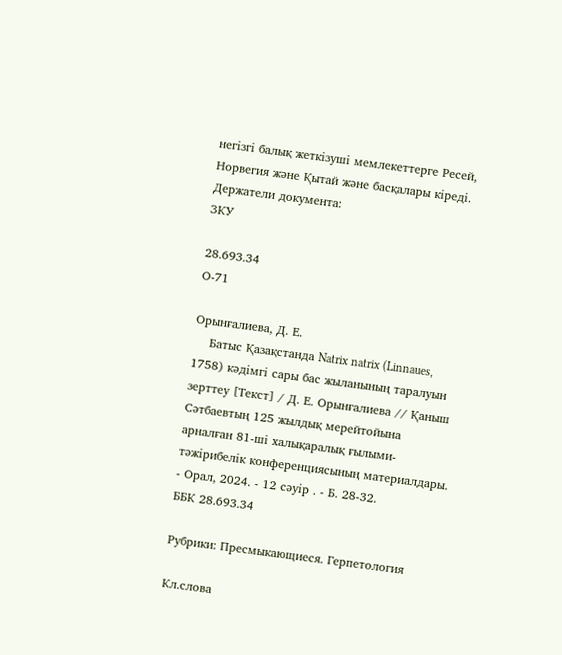негiзгi балық жеткiзушi мемлекеттерге Ресей, Норвегия және Қытай және басқалары кіреді.
Держатели документа:
ЗКУ

28.693.34
О-71

Орынғалиева, Д. Е.
    Батыс Қазақстанда Natrix natrix (Linnaues, 1758) кәдімгі сары бас жыланының таралуын зерттеу [Текст] / Д. Е. Орынғалиева // Қаныш Сәтбаевтың 125 жылдық мерейтойына арналған 81-ші халықаралық ғылыми-тәжірибелік конференциясының материалдары. - Орал, 2024. - 12 сәуір . - Б. 28-32.
ББК 28.693.34

Рубрики: Пресмыкающиеся. Герпетология

Кл.слова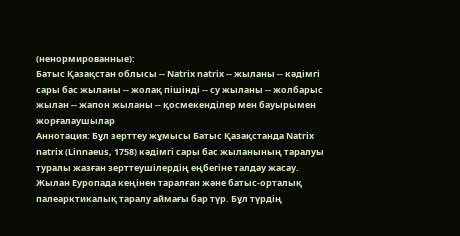(ненормированные):
Батыс Қазақстан облысы -- Natrix natrix -- жыланы -- кәдімгі сары бас жыланы -- жолақ пішінді -- су жыланы -- жолбарыс жылан -- жапон жыланы -- қосмекенділер мен бауырымен жорғалаушылар
Аннотация: Бұл зерттеу жұмысы Батыс Қазақстанда Natrix natrix (Linnaeus, 1758) кәдімгі сары бас жыланының таралуы туралы жазған зерттеушілердің еңбегіне талдау жасау. Жылан Еуропада кеңінен таралған және батыс-орталық палеарктикалық таралу аймағы бар түр. Бұл түрдің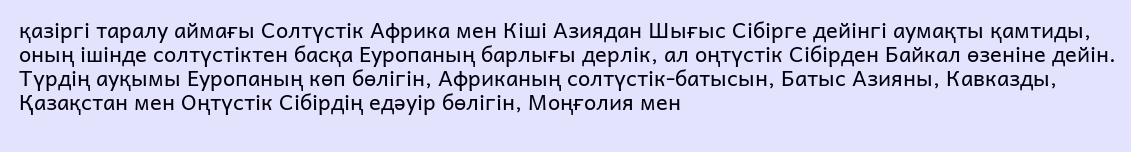қазіргі таралу аймағы Солтүстік Африка мен Кіші Азиядан Шығыс Сібірге дейінгі аумақты қамтиды, оның ішінде солтүстіктен басқа Еуропаның барлығы дерлік, ал оңтүстік Сібірден Байкал өзеніне дейін. Түрдің ауқымы Еуропаның көп бөлігін, Африканың солтүстік-батысын, Батыс Азияны, Кавказды, Қазақстан мен Оңтүстік Сібірдің едәуір бөлігін, Моңғолия мен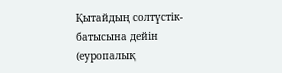Қытайдың солтүстік-батысына дейін (еуропалық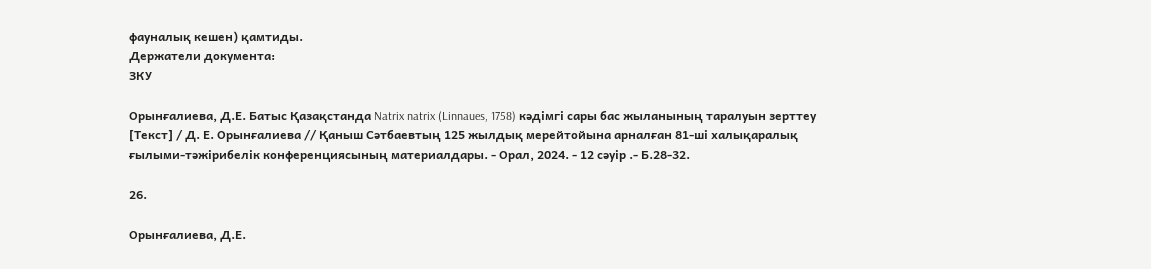фауналық кешен) қамтиды.
Держатели документа:
ЗКУ

Орынғалиева, Д.Е. Батыс Қазақстанда Natrix natrix (Linnaues, 1758) кәдімгі сары бас жыланының таралуын зерттеу [Текст] / Д. Е. Орынғалиева // Қаныш Сәтбаевтың 125 жылдық мерейтойына арналған 81-ші халықаралық ғылыми-тәжірибелік конференциясының материалдары. - Орал, 2024. - 12 сәуір .- Б.28-32.

26.

Орынғалиева, Д.Е.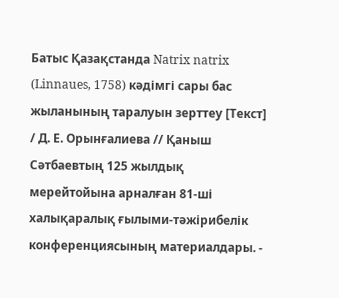Батыс Қазақстанда Natrix natrix (Linnaues, 1758) кәдімгі сары бас жыланының таралуын зерттеу [Текст] / Д. Е. Орынғалиева // Қаныш Сәтбаевтың 125 жылдық мерейтойына арналған 81-ші халықаралық ғылыми-тәжірибелік конференциясының материалдары. -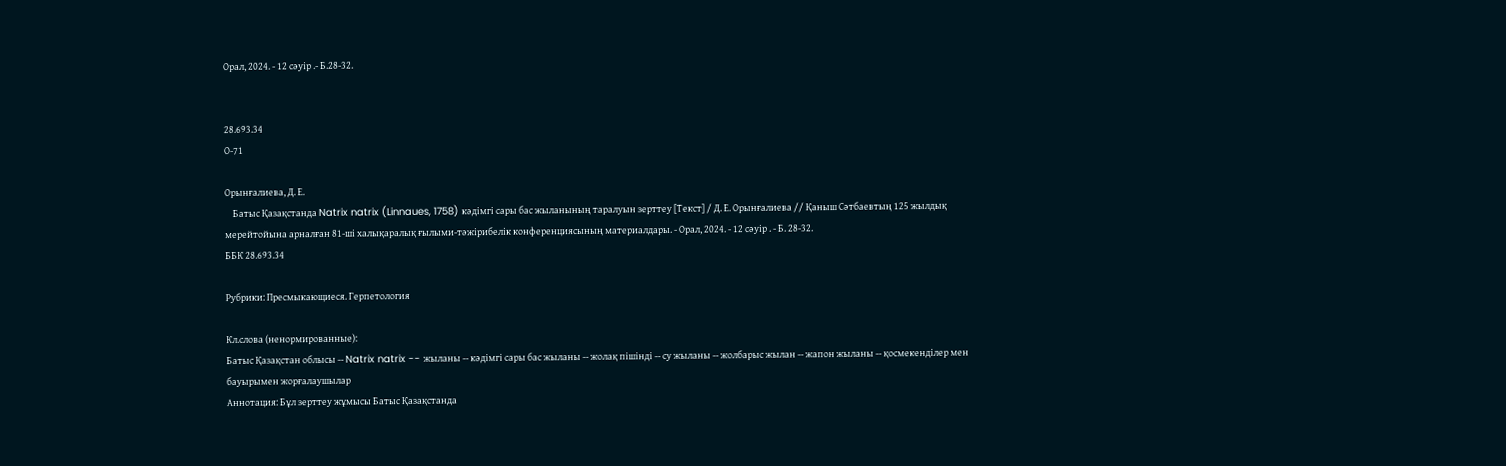Орал, 2024. - 12 сәуір .- Б.28-32.


28.693.34
О-71

Орынғалиева, Д. Е.
    Батыс Қазақстанда Natrix natrix (Linnaues, 1758) кәдімгі сары бас жыланының таралуын зерттеу [Текст] / Д. Е. Орынғалиева // Қаныш Сәтбаевтың 125 жылдық мерейтойына арналған 81-ші халықаралық ғылыми-тәжірибелік конференциясының материалдары. - Орал, 2024. - 12 сәуір . - Б. 28-32.
ББК 28.693.34

Рубрики: Пресмыкающиеся. Герпетология

Кл.слова (ненормированные):
Батыс Қазақстан облысы -- Natrix natrix -- жыланы -- кәдімгі сары бас жыланы -- жолақ пішінді -- су жыланы -- жолбарыс жылан -- жапон жыланы -- қосмекенділер мен бауырымен жорғалаушылар
Аннотация: Бұл зерттеу жұмысы Батыс Қазақстанда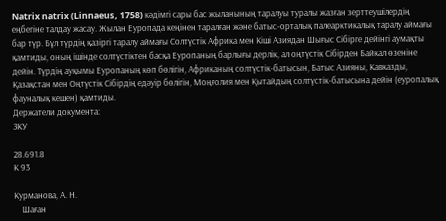Natrix natrix (Linnaeus, 1758) кәдімгі сары бас жыланының таралуы туралы жазған зерттеушілердің еңбегіне талдау жасау. Жылан Еуропада кеңінен таралған және батыс-орталық палеарктикалық таралу аймағы бар түр. Бұл түрдің қазіргі таралу аймағы Солтүстік Африка мен Кіші Азиядан Шығыс Сібірге дейінгі аумақты қамтиды, оның ішінде солтүстіктен басқа Еуропаның барлығы дерлік, ал оңтүстік Сібірден Байкал өзеніне дейін. Түрдің ауқымы Еуропаның көп бөлігін, Африканың солтүстік-батысын, Батыс Азияны, Кавказды, Қазақстан мен Оңтүстік Сібірдің едәуір бөлігін, Моңғолия мен Қытайдың солтүстік-батысына дейін (еуропалық фауналық кешен) қамтиды.
Держатели документа:
ЗКУ

28.691.8
К 93

Курманова, А. Н.
    Шаған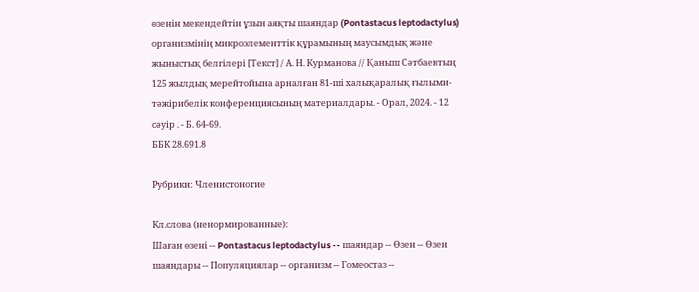өзенін мекендейтін ұзын аяқты шаяндар (Pontastacus leptodactylus) организмінің микроэлементтік құрамының маусымдық және жыныстық белгілері [Текст] / А. Н. Курманова // Қаныш Сәтбаевтың 125 жылдық мерейтойына арналған 81-ші халықаралық ғылыми-тәжірибелік конференциясының материалдары. - Орал, 2024. - 12 сәуір . - Б. 64-69.
ББК 28.691.8

Рубрики: Членистоногие

Кл.слова (ненормированные):
Шаған өзені -- Pontastacus leptodactylus -- шаяндар -- Өзен -- Өзен шаяндары -- Популяциялар -- организм -- Гомеостаз --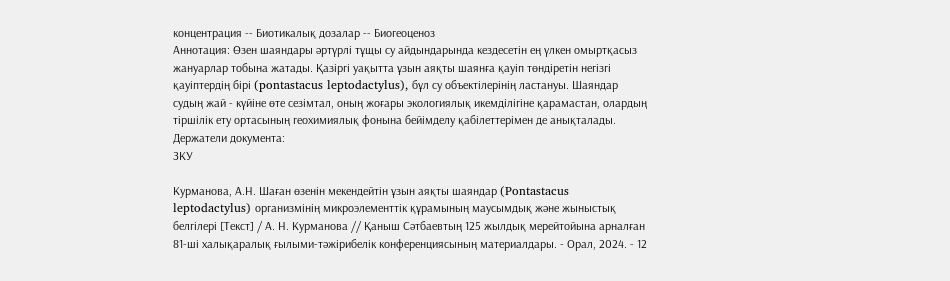концентрация -- Биотикалық дозалар -- Биогеоценоз
Аннотация: Өзен шаяндары әртүрлі тұщы су айдындарында кездесетін ең үлкен омыртқасыз жануарлар тобына жатады. Қазіргі уақытта ұзын аяқты шаянға қауіп төндіретін негізгі қауіптердің бірі (pontastacus leptodactylus), бұл су объектілерінің ластануы. Шаяндар судың жай - күйіне өте сезімтал, оның жоғары экологиялық икемділігіне қарамастан, олардың тіршілік ету ортасының геохимиялық фонына бейімделу қабілеттерімен де анықталады.
Держатели документа:
ЗКУ

Курманова, А.Н. Шаған өзенін мекендейтін ұзын аяқты шаяндар (Pontastacus leptodactylus) организмінің микроэлементтік құрамының маусымдық және жыныстық белгілері [Текст] / А. Н. Курманова // Қаныш Сәтбаевтың 125 жылдық мерейтойына арналған 81-ші халықаралық ғылыми-тәжірибелік конференциясының материалдары. - Орал, 2024. - 12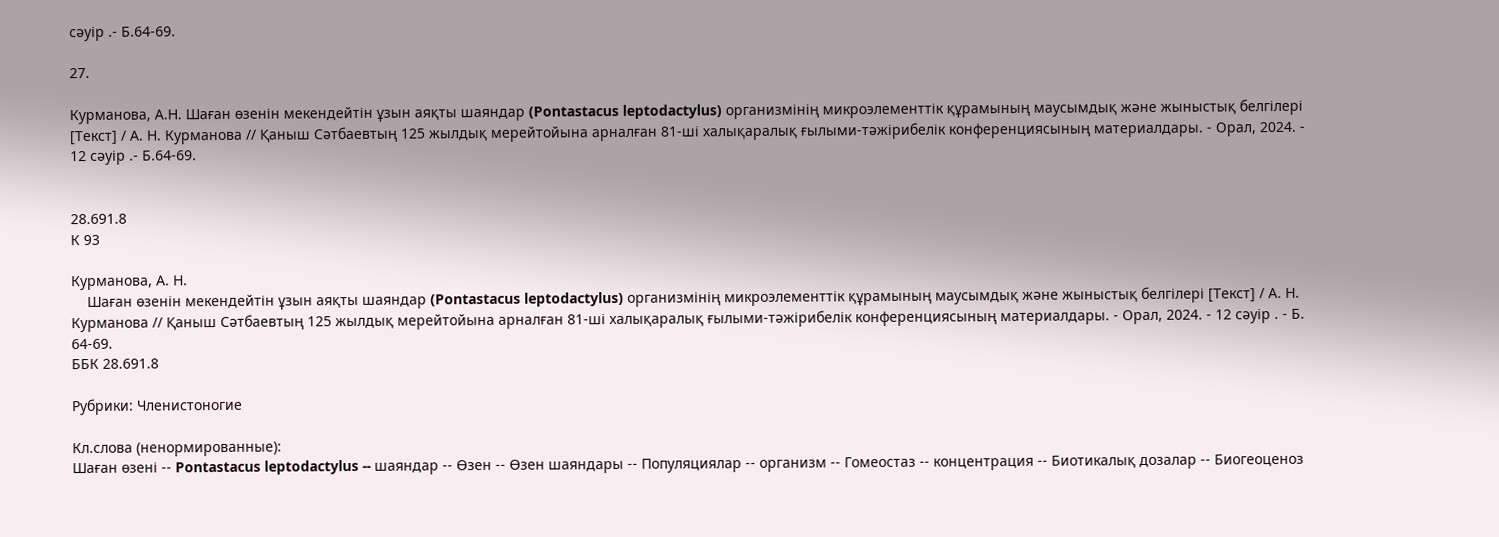сәуір .- Б.64-69.

27.

Курманова, А.Н. Шаған өзенін мекендейтін ұзын аяқты шаяндар (Pontastacus leptodactylus) организмінің микроэлементтік құрамының маусымдық және жыныстық белгілері [Текст] / А. Н. Курманова // Қаныш Сәтбаевтың 125 жылдық мерейтойына арналған 81-ші халықаралық ғылыми-тәжірибелік конференциясының материалдары. - Орал, 2024. - 12 сәуір .- Б.64-69.


28.691.8
К 93

Курманова, А. Н.
    Шаған өзенін мекендейтін ұзын аяқты шаяндар (Pontastacus leptodactylus) организмінің микроэлементтік құрамының маусымдық және жыныстық белгілері [Текст] / А. Н. Курманова // Қаныш Сәтбаевтың 125 жылдық мерейтойына арналған 81-ші халықаралық ғылыми-тәжірибелік конференциясының материалдары. - Орал, 2024. - 12 сәуір . - Б. 64-69.
ББК 28.691.8

Рубрики: Членистоногие

Кл.слова (ненормированные):
Шаған өзені -- Pontastacus leptodactylus -- шаяндар -- Өзен -- Өзен шаяндары -- Популяциялар -- организм -- Гомеостаз -- концентрация -- Биотикалық дозалар -- Биогеоценоз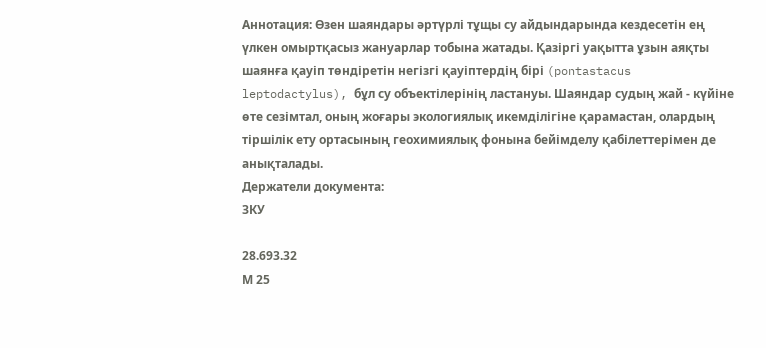Аннотация: Өзен шаяндары әртүрлі тұщы су айдындарында кездесетін ең үлкен омыртқасыз жануарлар тобына жатады. Қазіргі уақытта ұзын аяқты шаянға қауіп төндіретін негізгі қауіптердің бірі (pontastacus leptodactylus), бұл су объектілерінің ластануы. Шаяндар судың жай - күйіне өте сезімтал, оның жоғары экологиялық икемділігіне қарамастан, олардың тіршілік ету ортасының геохимиялық фонына бейімделу қабілеттерімен де анықталады.
Держатели документа:
ЗКУ

28.693.32
М 25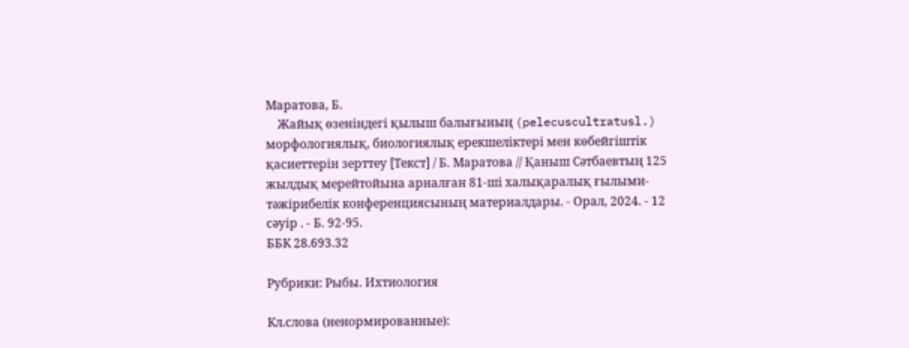Маратова, Б.
    Жайық өзеніндегі қылыш балығының (pelecuscultratusl.) морфологиялық, биологиялық ерекшеліктері мен көбейгіштік қасиеттерін зерттеу [Текст] / Б. Маратова // Қаныш Сәтбаевтың 125 жылдық мерейтойына арналған 81-ші халықаралық ғылыми-тәжірибелік конференциясының материалдары. - Орал, 2024. - 12 сәуір . - Б. 92-95.
ББК 28.693.32

Рубрики: Рыбы. Ихтиология

Кл.слова (ненормированные):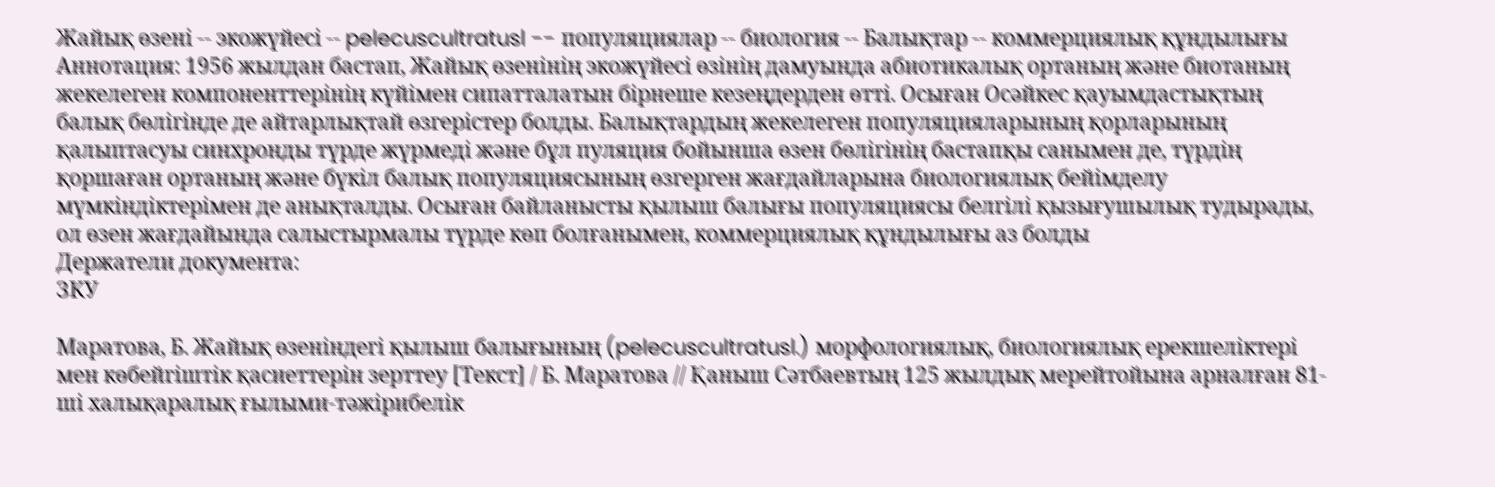Жайық өзені -- экожүйесі -- pelecuscultratusl -- популяциялар -- биология -- Балықтар -- коммерциялық құндылығы
Аннотация: 1956 жылдан бастап, Жайық өзенінің экожүйесі өзінің дамуында абиотикалық ортаның және биотаның жекелеген компоненттерінің күйімен сипатталатын бірнеше кезеңдерден өтті. Осыған Осәйкес қауымдастықтың балық бөлігінде де айтарлықтай өзгерістер болды. Балықтардың жекелеген популяцияларының қорларының қалыптасуы синхронды түрде жүрмеді және бұл пуляция бойынша өзен бөлігінің бастапқы санымен де, түрдің қоршаған ортаның және бүкіл балық популяциясының өзгерген жағдайларына биологиялық бейімделу мүмкіндіктерімен де анықталды. Осыған байланысты қылыш балығы популяциясы белгілі қызығушылық тудырады, ол өзен жағдайында салыстырмалы түрде көп болғанымен, коммерциялық құндылығы аз болды
Держатели документа:
ЗКУ

Маратова, Б. Жайық өзеніндегі қылыш балығының (pelecuscultratusl.) морфологиялық, биологиялық ерекшеліктері мен көбейгіштік қасиеттерін зерттеу [Текст] / Б. Маратова // Қаныш Сәтбаевтың 125 жылдық мерейтойына арналған 81-ші халықаралық ғылыми-тәжірибелік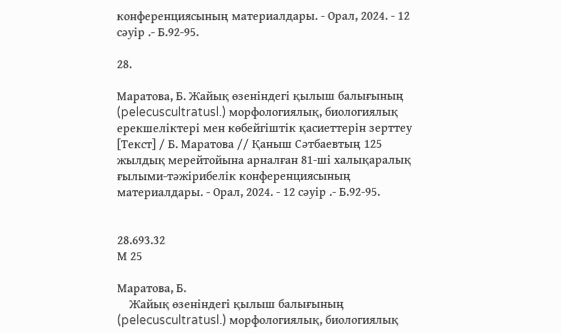конференциясының материалдары. - Орал, 2024. - 12 сәуір .- Б.92-95.

28.

Маратова, Б. Жайық өзеніндегі қылыш балығының (pelecuscultratusl.) морфологиялық, биологиялық ерекшеліктері мен көбейгіштік қасиеттерін зерттеу [Текст] / Б. Маратова // Қаныш Сәтбаевтың 125 жылдық мерейтойына арналған 81-ші халықаралық ғылыми-тәжірибелік конференциясының материалдары. - Орал, 2024. - 12 сәуір .- Б.92-95.


28.693.32
М 25

Маратова, Б.
    Жайық өзеніндегі қылыш балығының (pelecuscultratusl.) морфологиялық, биологиялық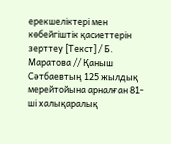ерекшеліктері мен көбейгіштік қасиеттерін зерттеу [Текст] / Б. Маратова // Қаныш Сәтбаевтың 125 жылдық мерейтойына арналған 81-ші халықаралық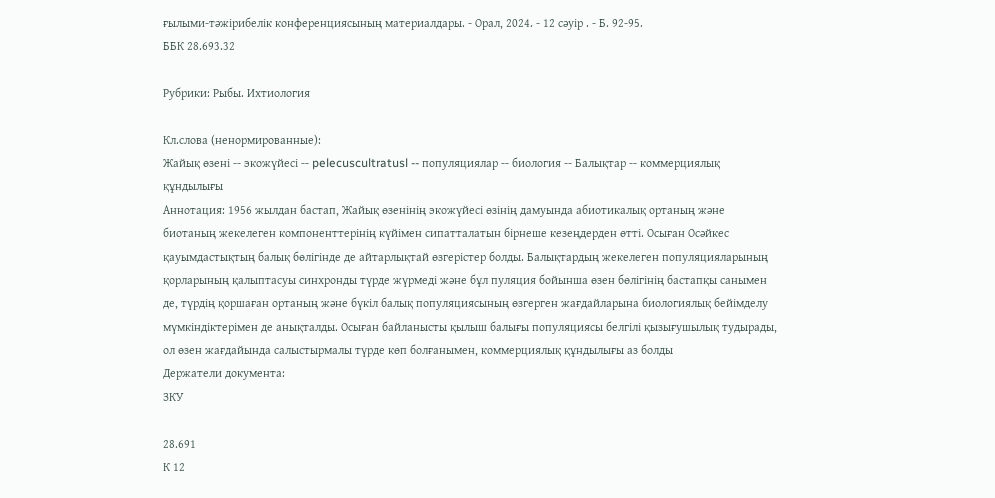ғылыми-тәжірибелік конференциясының материалдары. - Орал, 2024. - 12 сәуір . - Б. 92-95.
ББК 28.693.32

Рубрики: Рыбы. Ихтиология

Кл.слова (ненормированные):
Жайық өзені -- экожүйесі -- pelecuscultratusl -- популяциялар -- биология -- Балықтар -- коммерциялық құндылығы
Аннотация: 1956 жылдан бастап, Жайық өзенінің экожүйесі өзінің дамуында абиотикалық ортаның және биотаның жекелеген компоненттерінің күйімен сипатталатын бірнеше кезеңдерден өтті. Осыған Осәйкес қауымдастықтың балық бөлігінде де айтарлықтай өзгерістер болды. Балықтардың жекелеген популяцияларының қорларының қалыптасуы синхронды түрде жүрмеді және бұл пуляция бойынша өзен бөлігінің бастапқы санымен де, түрдің қоршаған ортаның және бүкіл балық популяциясының өзгерген жағдайларына биологиялық бейімделу мүмкіндіктерімен де анықталды. Осыған байланысты қылыш балығы популяциясы белгілі қызығушылық тудырады, ол өзен жағдайында салыстырмалы түрде көп болғанымен, коммерциялық құндылығы аз болды
Держатели документа:
ЗКУ

28.691
К 12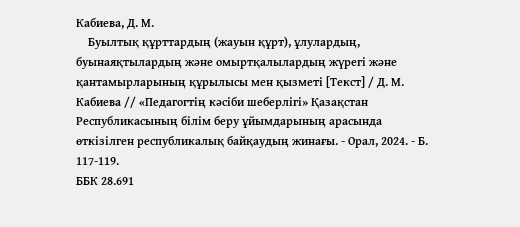Кабиева, Д. М.
    Буылтық құрттардың (жауын құрт), ұлулардың, буынаяқтылардың және омыртқалылардың жүрегі және қантамырларының құрылысы мен қызметі [Текст] / Д. М. Кабиева // «Педагогтің кәсіби шеберлігі» Қазақстан Республикасының білім беру ұйымдарының арасында өткізілген республикалық байқаудың жинағы. - Орал, 2024. - Б. 117-119.
ББК 28.691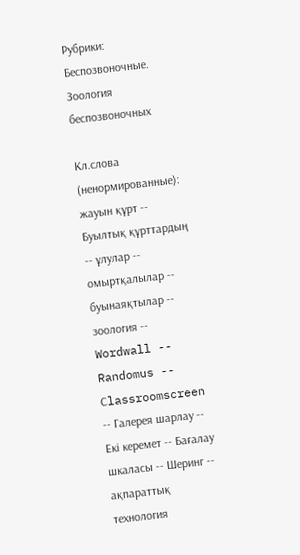Рубрики: Беспозвоночные. Зоология беспозвоночных

Кл.слова (ненормированные):
жауын құрт -- Буылтық құрттардың -- ұлулар -- омыртқалылар -- буынаяқтылар -- зоология -- Wordwall -- Randomus -- Сlassroomscreen -- Галерея шарлау -- Екі керемет -- Бағалау шкаласы -- Шеринг -- ақпараттық технология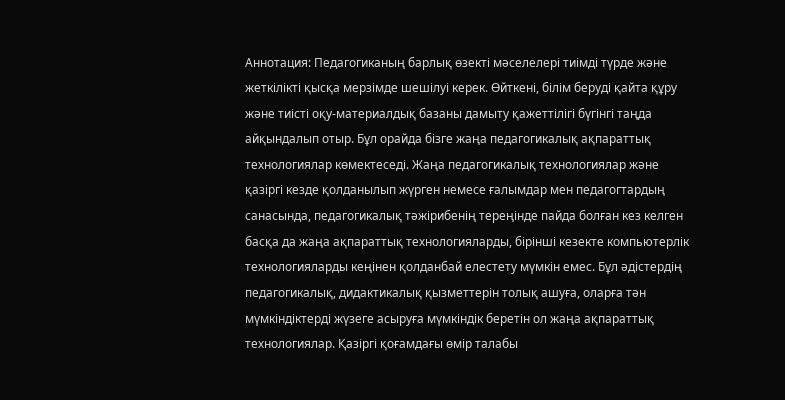Аннотация: Педагогиканың барлық өзекті мәселелері тиімді түрде және жеткілікті қысқа мерзімде шешілуі керек. Өйткені, білім беруді қайта құру және тиісті оқу-материалдық базаны дамыту қажеттілігі бүгінгі таңда айқындалып отыр. Бұл орайда бізге жаңа педагогикалық ақпараттық технологиялар көмектеседі. Жаңа педагогикалық технологиялар және қазіргі кезде қолданылып жүрген немесе ғалымдар мен педагогтардың санасында, педагогикалық тәжірибенің тереңінде пайда болған кез келген басқа да жаңа ақпараттық технологияларды, бірінші кезекте компьютерлік технологияларды кеңінен қолданбай елестету мүмкін емес. Бұл әдістердің педагогикалық, дидактикалық қызметтерін толық ашуға, оларға тән мүмкіндіктерді жүзеге асыруға мүмкіндік беретін ол жаңа ақпараттық технологиялар. Қазіргі қоғамдағы өмір талабы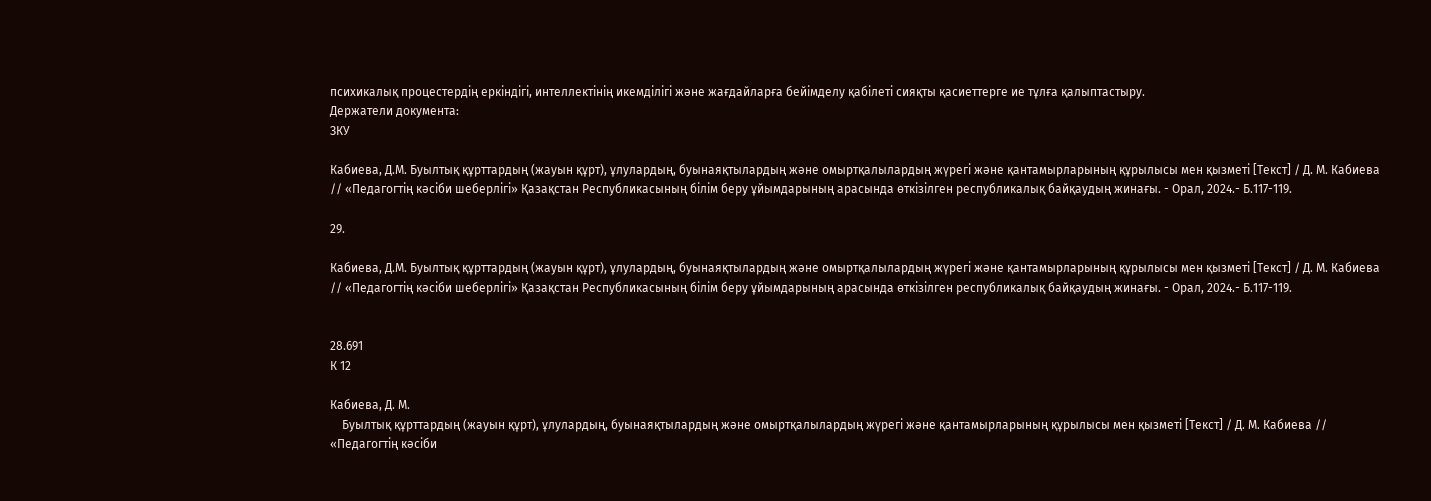психикалық процестердің еркіндігі, интеллектінің икемділігі және жағдайларға бейімделу қабілеті сияқты қасиеттерге ие тұлға қалыптастыру.
Держатели документа:
ЗКУ

Кабиева, Д.М. Буылтық құрттардың (жауын құрт), ұлулардың, буынаяқтылардың және омыртқалылардың жүрегі және қантамырларының құрылысы мен қызметі [Текст] / Д. М. Кабиева // «Педагогтің кәсіби шеберлігі» Қазақстан Республикасының білім беру ұйымдарының арасында өткізілген республикалық байқаудың жинағы. - Орал, 2024.- Б.117-119.

29.

Кабиева, Д.М. Буылтық құрттардың (жауын құрт), ұлулардың, буынаяқтылардың және омыртқалылардың жүрегі және қантамырларының құрылысы мен қызметі [Текст] / Д. М. Кабиева // «Педагогтің кәсіби шеберлігі» Қазақстан Республикасының білім беру ұйымдарының арасында өткізілген республикалық байқаудың жинағы. - Орал, 2024.- Б.117-119.


28.691
К 12

Кабиева, Д. М.
    Буылтық құрттардың (жауын құрт), ұлулардың, буынаяқтылардың және омыртқалылардың жүрегі және қантамырларының құрылысы мен қызметі [Текст] / Д. М. Кабиева // «Педагогтің кәсіби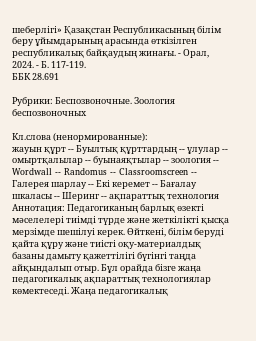шеберлігі» Қазақстан Республикасының білім беру ұйымдарының арасында өткізілген республикалық байқаудың жинағы. - Орал, 2024. - Б. 117-119.
ББК 28.691

Рубрики: Беспозвоночные. Зоология беспозвоночных

Кл.слова (ненормированные):
жауын құрт -- Буылтық құрттардың -- ұлулар -- омыртқалылар -- буынаяқтылар -- зоология -- Wordwall -- Randomus -- Сlassroomscreen -- Галерея шарлау -- Екі керемет -- Бағалау шкаласы -- Шеринг -- ақпараттық технология
Аннотация: Педагогиканың барлық өзекті мәселелері тиімді түрде және жеткілікті қысқа мерзімде шешілуі керек. Өйткені, білім беруді қайта құру және тиісті оқу-материалдық базаны дамыту қажеттілігі бүгінгі таңда айқындалып отыр. Бұл орайда бізге жаңа педагогикалық ақпараттық технологиялар көмектеседі. Жаңа педагогикалық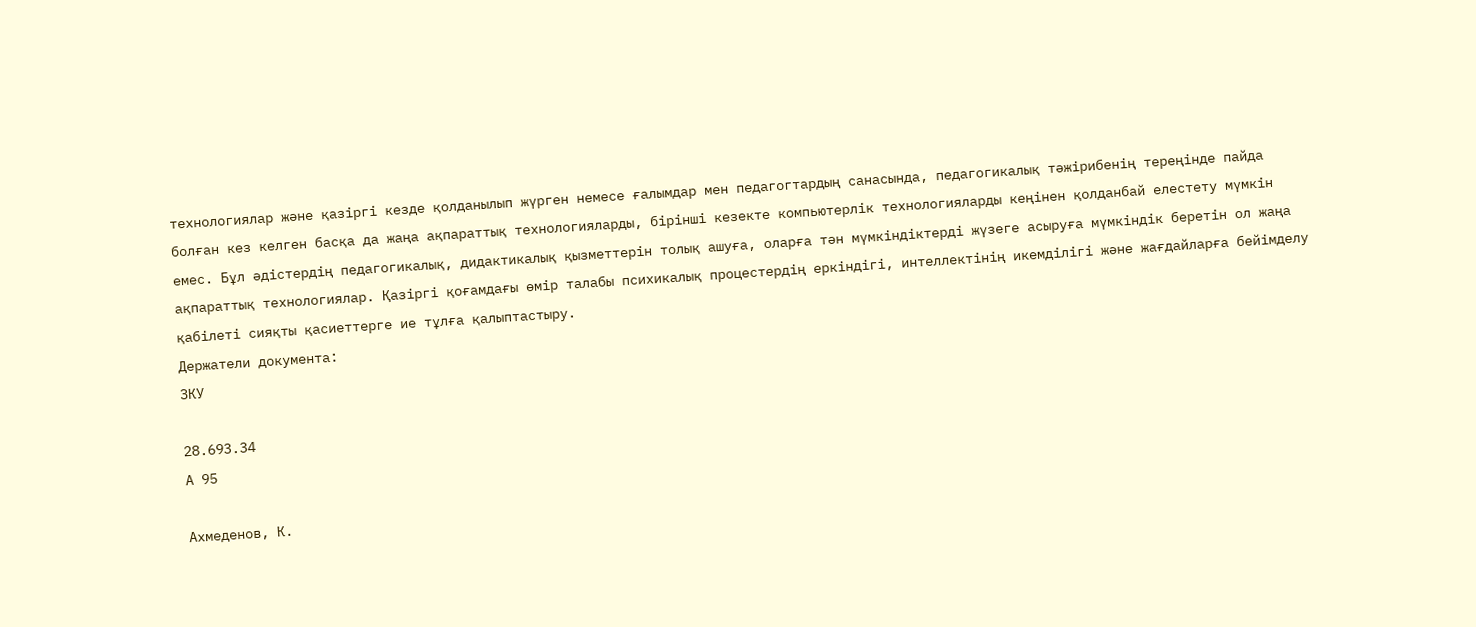технологиялар және қазіргі кезде қолданылып жүрген немесе ғалымдар мен педагогтардың санасында, педагогикалық тәжірибенің тереңінде пайда болған кез келген басқа да жаңа ақпараттық технологияларды, бірінші кезекте компьютерлік технологияларды кеңінен қолданбай елестету мүмкін емес. Бұл әдістердің педагогикалық, дидактикалық қызметтерін толық ашуға, оларға тән мүмкіндіктерді жүзеге асыруға мүмкіндік беретін ол жаңа ақпараттық технологиялар. Қазіргі қоғамдағы өмір талабы психикалық процестердің еркіндігі, интеллектінің икемділігі және жағдайларға бейімделу қабілеті сияқты қасиеттерге ие тұлға қалыптастыру.
Держатели документа:
ЗКУ

28.693.34
А 95

Ахмеденов, К.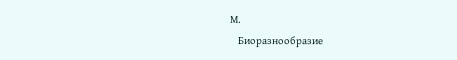М.
    Биоразнообразие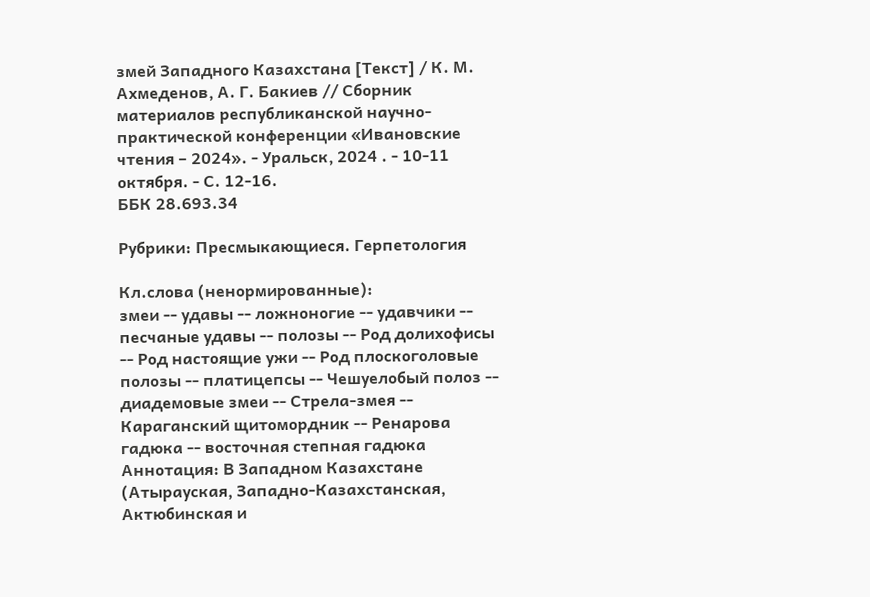змей Западного Казахстана [Текст] / К. М. Ахмеденов, А. Г. Бакиев // Сборник материалов республиканской научно-практической конференции «Ивановские чтения – 2024». - Уральск, 2024 . - 10-11 октября. - С. 12-16.
ББК 28.693.34

Рубрики: Пресмыкающиеся. Герпетология

Кл.слова (ненормированные):
змеи -- удавы -- ложноногие -- удавчики -- песчаные удавы -- полозы -- Род долихофисы -- Род настоящие ужи -- Род плоскоголовые полозы -- платицепсы -- Чешуелобый полоз -- диадемовые змеи -- Стрела-змея -- Караганский щитомордник -- Ренарова гадюка -- восточная степная гадюка
Аннотация: В Западном Казахстане (Атырауская, Западно-Казахстанская, Актюбинская и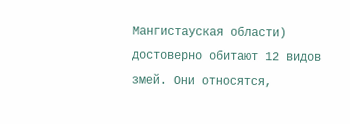Мангистауская области) достоверно обитают 12 видов змей. Они относятся,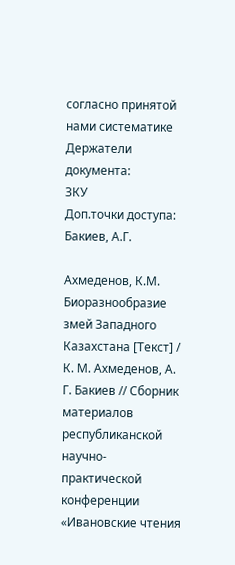согласно принятой нами систематике
Держатели документа:
ЗКУ
Доп.точки доступа:
Бакиев, А.Г.

Ахмеденов, К.М. Биоразнообразие змей Западного Казахстана [Текст] / К. М. Ахмеденов, А. Г. Бакиев // Сборник материалов республиканской научно-практической конференции «Ивановские чтения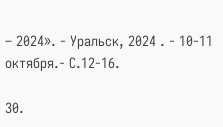– 2024». - Уральск, 2024 . - 10-11 октября.- С.12-16.

30.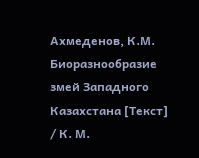Ахмеденов, К.М. Биоразнообразие змей Западного Казахстана [Текст] / К. М.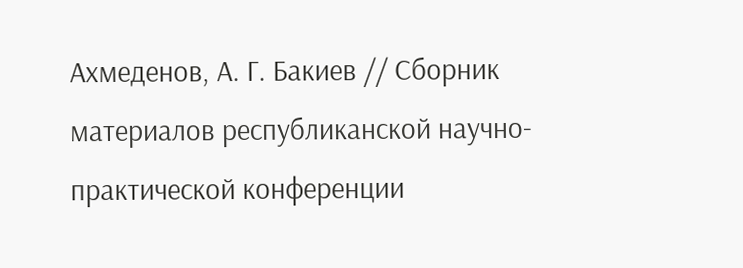Ахмеденов, А. Г. Бакиев // Сборник материалов республиканской научно-практической конференции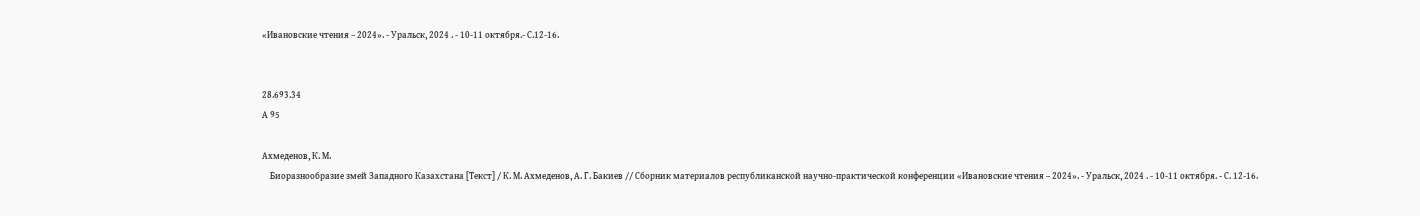«Ивановские чтения – 2024». - Уральск, 2024 . - 10-11 октября.- С.12-16.


28.693.34
А 95

Ахмеденов, К. М.
    Биоразнообразие змей Западного Казахстана [Текст] / К. М. Ахмеденов, А. Г. Бакиев // Сборник материалов республиканской научно-практической конференции «Ивановские чтения – 2024». - Уральск, 2024 . - 10-11 октября. - С. 12-16.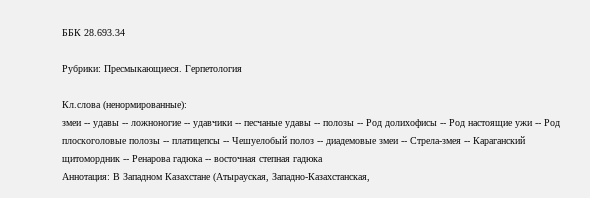ББК 28.693.34

Рубрики: Пресмыкающиеся. Герпетология

Кл.слова (ненормированные):
змеи -- удавы -- ложноногие -- удавчики -- песчаные удавы -- полозы -- Род долихофисы -- Род настоящие ужи -- Род плоскоголовые полозы -- платицепсы -- Чешуелобый полоз -- диадемовые змеи -- Стрела-змея -- Караганский щитомордник -- Ренарова гадюка -- восточная степная гадюка
Аннотация: В Западном Казахстане (Атырауская, Западно-Казахстанская,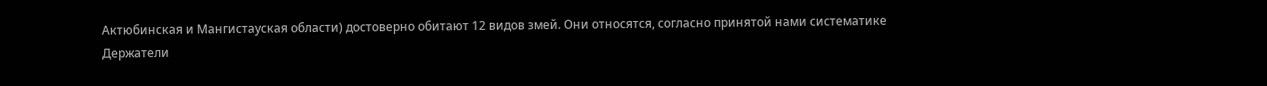Актюбинская и Мангистауская области) достоверно обитают 12 видов змей. Они относятся, согласно принятой нами систематике
Держатели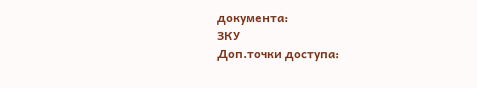документа:
ЗКУ
Доп.точки доступа: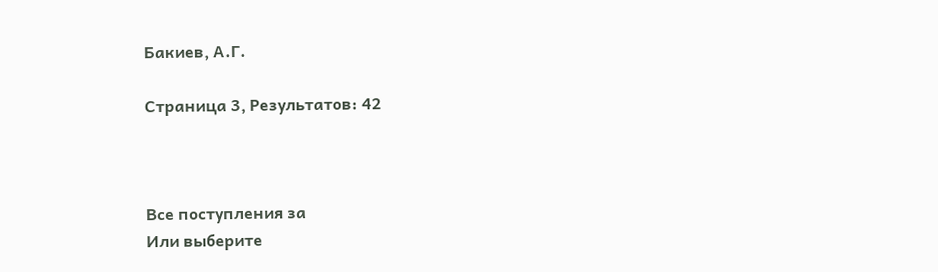Бакиев, А.Г.

Страница 3, Результатов: 42



Все поступления за
Или выберите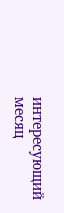интересующий месяц